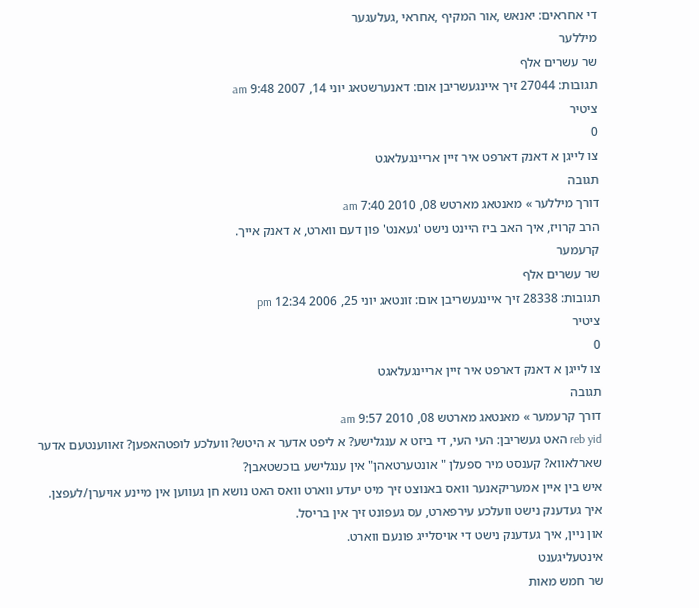די אחראים: יאנאש ,אור המקיף ,אחראי ,געלעגער
מיללער
שר עשרים אלף
תגובות: 27044 זיך איינגעשריבן אום: דאנערשטאג יוני 14, 2007 9:48 am
ציטיר
0
צו לייגן א דאנק דארפט איר זיין אריינגעלאגט
תגובה
דורך מיללער » מאנטאג מארטש 08, 2010 7:40 am
הרב קרויז, איך האב ביז היינט נישט 'געאנט' פון דעם ווארט, א דאנק אייך.
קרעמער
שר עשרים אלף
תגובות: 28338 זיך איינגעשריבן אום: זונטאג יוני 25, 2006 12:34 pm
ציטיר
0
צו לייגן א דאנק דארפט איר זיין אריינגעלאגט
תגובה
דורך קרעמער » מאנטאג מארטש 08, 2010 9:57 am
reb yid האט געשריבן: העי העי, די ביזט א ענגלישע? א ליפט אדער א היטש? וועלכע לופטהאפען? זאווענטעם אדער שארלאווא? קענסט מיר ספעלן " אונטערטאהן" אין ענגלישע בוכשטאבן?
איש בין איין אמעריקאנער וואס באנוצט זיך מיט יעדע ווארט וואס האט נושא חן געווען אין מיינע אויערן/לעפצן.
איך געדענק נישט וועלכע עירפארט, עס געפונט זיך אין בריסל.
און ניין, איך געדענק נישט די אויסלייג פונעם ווארט.
אינטעליגענט
שר חמש מאות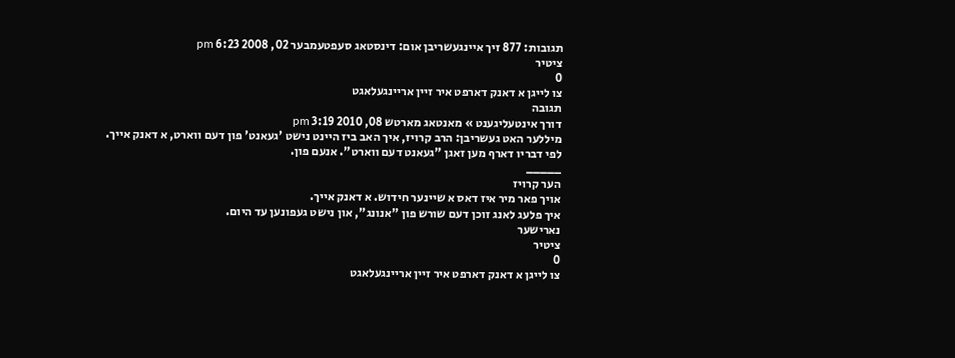תגובות: 877 זיך איינגעשריבן אום: דינסטאג סעפטעמבער 02, 2008 6:23 pm
ציטיר
0
צו לייגן א דאנק דארפט איר זיין אריינגעלאגט
תגובה
דורך אינטעליגענט » מאנטאג מארטש 08, 2010 3:19 pm
מיללער האט געשריבן: הרב קרויז, איך האב ביז היינט נישט 'געאנט' פון דעם ווארט, א דאנק אייך.
לפי דבריו דארף מען זאגן "געאנט דעם ווארט". אנעם פון.
_____
הער קרויז
אויך פאר מיר איז דאס א שיינער חידוש. א דאנק אייך.
איך פלעג לאנג זוכן דעם שורש פון "אנונג", און נישט געפונען עד היום.
נארישער
ציטיר
0
צו לייגן א דאנק דארפט איר זיין אריינגעלאגט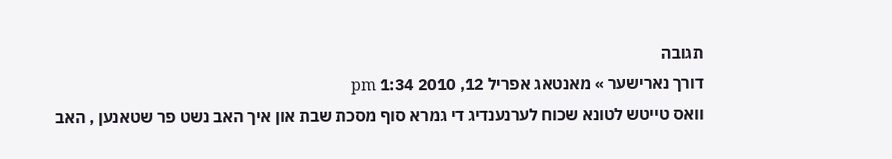תגובה
דורך נארישער » מאנטאג אפריל 12, 2010 1:34 pm
וואס טייטש לטונא שכוח לערנענדיג די גמרא סוף מסכת שבת און איך האב נשט פר שטאנען , האב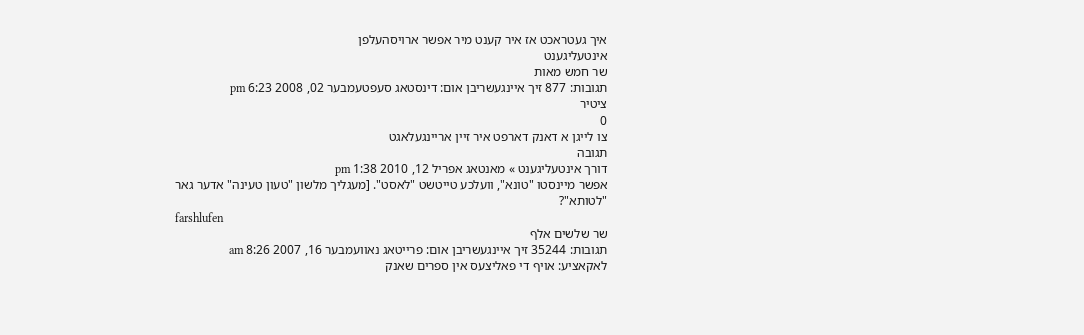איך געטראכט אז איר קענט מיר אפשר ארויסהעלפן
אינטעליגענט
שר חמש מאות
תגובות: 877 זיך איינגעשריבן אום: דינסטאג סעפטעמבער 02, 2008 6:23 pm
ציטיר
0
צו לייגן א דאנק דארפט איר זיין אריינגעלאגט
תגובה
דורך אינטעליגענט » מאנטאג אפריל 12, 2010 1:38 pm
אפשר מיינסטו "טונא", וועלכע טייטשט "לאסט". [מעגליך מלשון "טעון טעינה" אדער גאר "לטותא"?
farshlufen
שר שלשים אלף
תגובות: 35244 זיך איינגעשריבן אום: פרייטאג נאוועמבער 16, 2007 8:26 am
לאקאציע: אויף די פאליצעס אין ספרים שאנק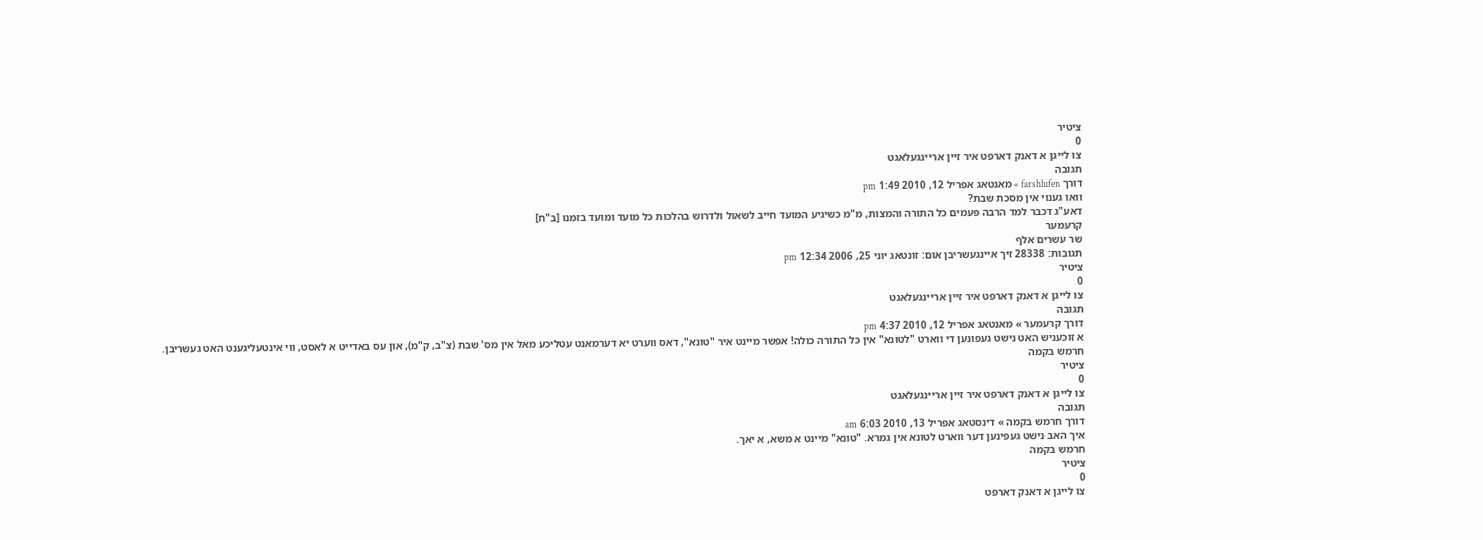ציטיר
0
צו לייגן א דאנק דארפט איר זיין אריינגעלאגט
תגובה
דורך farshlufen » מאנטאג אפריל 12, 2010 1:49 pm
וואו גענוי אין מסכת שבת?
דאע"ג דכבר למד הרבה פעמים כל התורה והמצות, מ"מ כשיגיע המועד חייב לשאול ולדרוש בהלכות כל מועד ומועד בזמנו [ב"ח]
קרעמער
שר עשרים אלף
תגובות: 28338 זיך איינגעשריבן אום: זונטאג יוני 25, 2006 12:34 pm
ציטיר
0
צו לייגן א דאנק דארפט איר זיין אריינגעלאגט
תגובה
דורך קרעמער » מאנטאג אפריל 12, 2010 4:37 pm
א זוכעניש האט נישט געפונען די ווארט "לטונא" אין כל התורה כולה! אפשר מיינט איר "טונא", דאס ווערט יא דערמאנט עטליכע מאל אין מס' שבת (צ"ב, ק"מ), און עס באדייט א לאסט, ווי אינטעליגענט האט געשריבן.
חרמש בקמה
ציטיר
0
צו לייגן א דאנק דארפט איר זיין אריינגעלאגט
תגובה
דורך חרמש בקמה » דינסטאג אפריל 13, 2010 6:03 am
איך האב נישט געפינען דער ווארט לטונא אין גמרא. "טונא" מיינט א משא, א יאך.
חרמש בקמה
ציטיר
0
צו לייגן א דאנק דארפט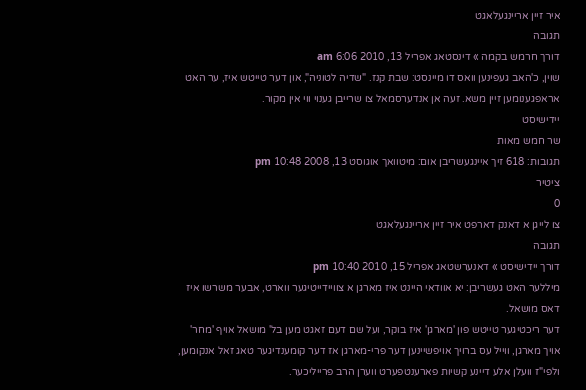איר זיין אריינגעלאגט
תגובה
דורך חרמש בקמה » דינסטאג אפריל 13, 2010 6:06 am
שוין, כ'האב געפינען וואס דו מיינסט: שבת קנז. "שדיה לטוניה", און דער טייטש איז, ער האט אראפגענומען זיין משא. זעה אן אנדערסמאל צו שרייבן גענוי ווי אין מקור.
יידישיסט
שר חמש מאות
תגובות: 618 זיך איינגעשריבן אום: מיטוואך אוגוסט 13, 2008 10:48 pm
ציטיר
0
צו לייגן א דאנק דארפט איר זיין אריינגעלאגט
תגובה
דורך יידישיסט » דאנערשטאג אפריל 15, 2010 10:40 pm
מיללער האט געשריבן: יא אוודאי היינט איז מארגן א צוויידייטיגער ווארט, אבער משרשו איז דאס מושאל.
דער ריכטיגער טייטש פון 'מארגן' איז בוקר, ועל שם דעם זאגט מען בל' מושאל אויף 'מחר' אויך מארגן, ווייל עס ברויך אויפשיינען דער פרי-מארגן אז דער קומענדיגער טאג זאל אנקומען, ולפי"ז וועלן אלע דיינע קשיות פארענטפערט ווערן הרב פרייליכער.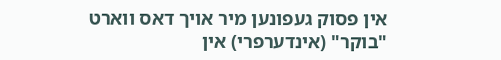אין פסוק געפונען מיר אויך דאס ווארט "בוקר" (אינדערפרי) אין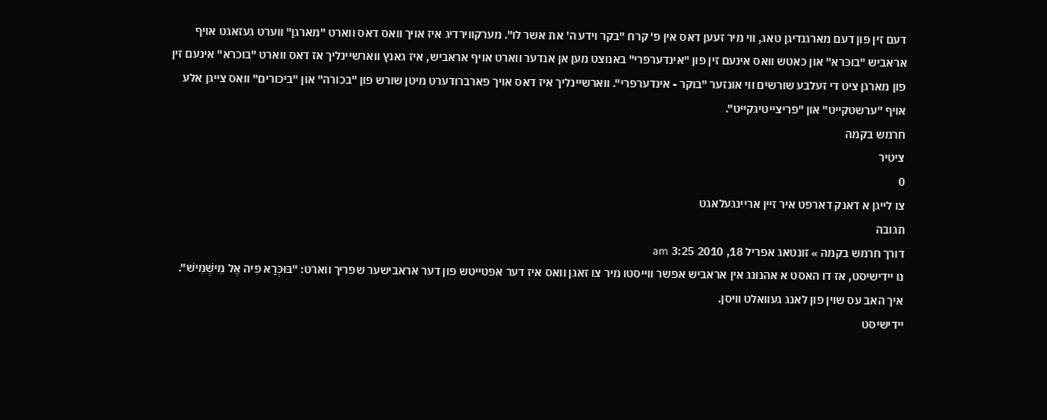דעם זין פון דעם מארגנדיגן טאג, ווי מיר זעען דאס אין פ' קרח "בקר וידע ה' את אשר לו". מערקווירדיג איז אויך וואס דאס ווארט "מארגן" ווערט געזאגט אויף אראביש "בוכּרא" און כאטש וואס אינעם זין פון "אינדערפרי" באנוצט מען אן אנדער ווארט אויף אראביש, איז גאנץ ווארשיינליך אז דאס ווארט "בוכרא" אינעם זין פון מארגן ציט די זעלבע שורשים ווי אונזער "בוקר - אינדערפרי". ווארשיינליך איז דאס אויך פארברודערט מיטן שורש פון "בכורה" און "ביכורים" וואס צייגן אלע אויף "ערשטקייט" און "פריצייטיגקייט".
חרמש בקמה
ציטיר
0
צו לייגן א דאנק דארפט איר זיין אריינגעלאגט
תגובה
דורך חרמש בקמה » זונטאג אפריל 18, 2010 3:25 am
נו יידישיסט, אז דו האסט א אהנונג אין אראביש אפשר ווייסטו מיר צו זאגן וואס איז דער אפטייטש פון דער אראבישער שפריך ווארט: "בּוּכְּרַא פִיה אֶל מִישְׁמִישׁ". איך האב עס שוין פון לאנג געוואלט וויסן.
יידישיסט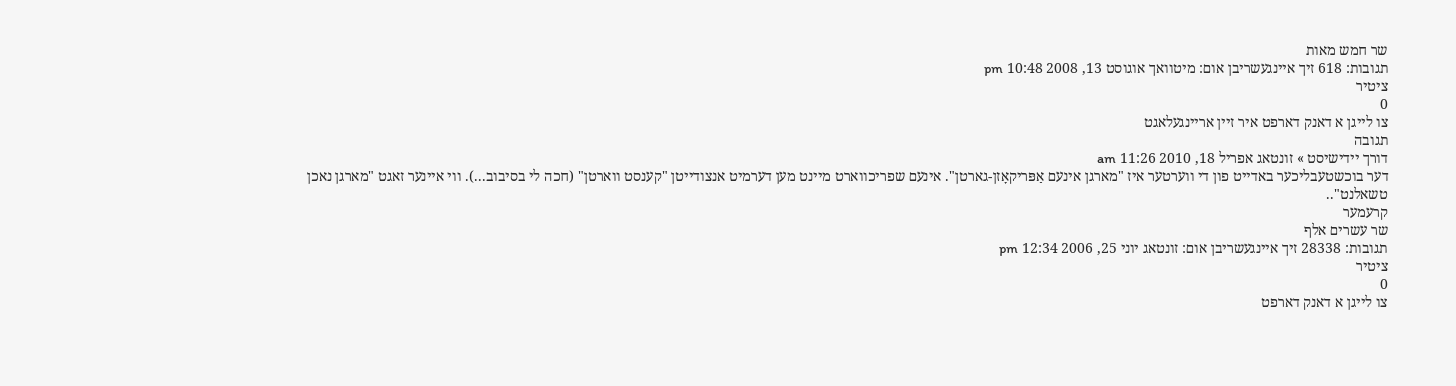שר חמש מאות
תגובות: 618 זיך איינגעשריבן אום: מיטוואך אוגוסט 13, 2008 10:48 pm
ציטיר
0
צו לייגן א דאנק דארפט איר זיין אריינגעלאגט
תגובה
דורך יידישיסט » זונטאג אפריל 18, 2010 11:26 am
דער בוכשטעבליכער באדייט פון די ווערטער איז "מארגן אינעם אַפּריקאָזן-גארטן". אינעם שפריכווארט מיינט מען דערמיט אנצודייטן "קענסט ווארטן" (חכה לי בסיבוב...). ווי איינער זאגט "מארגן נאכן טשאלנט"..
קרעמער
שר עשרים אלף
תגובות: 28338 זיך איינגעשריבן אום: זונטאג יוני 25, 2006 12:34 pm
ציטיר
0
צו לייגן א דאנק דארפט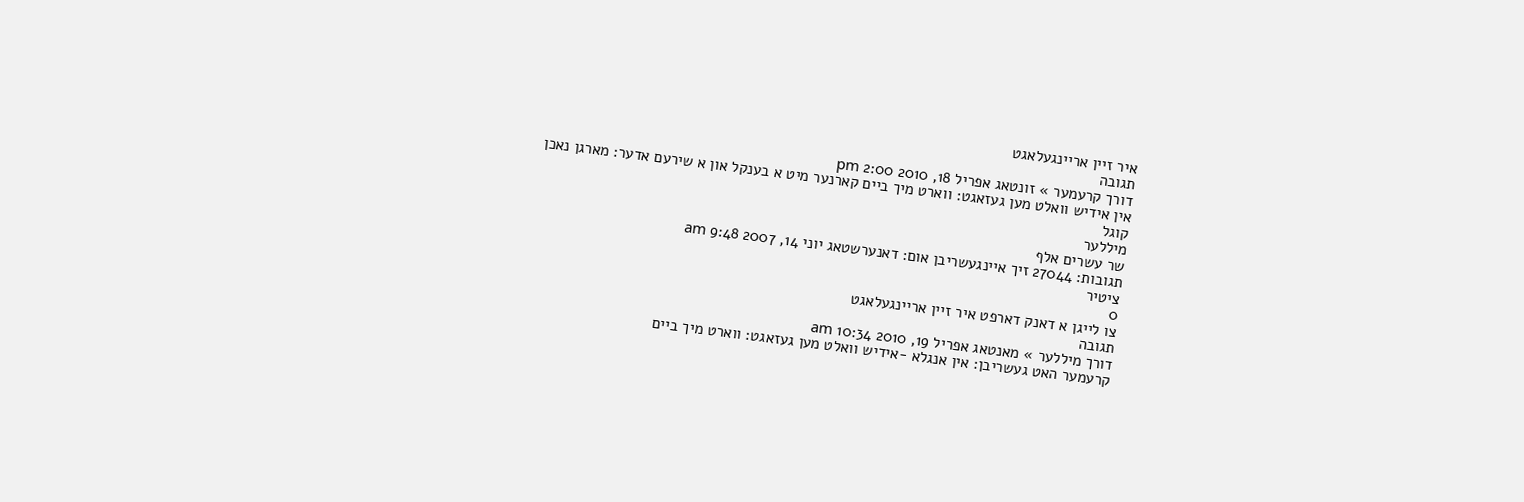איר זיין אריינגעלאגט
תגובה
דורך קרעמער » זונטאג אפריל 18, 2010 2:00 pm
אין אידיש וואלט מען געזאגט: ווארט מיך ביים קארנער מיט א בענקל און א שירעם אדער: מארגן נאכן קוגל
מיללער
שר עשרים אלף
תגובות: 27044 זיך איינגעשריבן אום: דאנערשטאג יוני 14, 2007 9:48 am
ציטיר
0
צו לייגן א דאנק דארפט איר זיין אריינגעלאגט
תגובה
דורך מיללער » מאנטאג אפריל 19, 2010 10:34 am
קרעמער האט געשריבן: אין אנגלא -אידיש וואלט מען געזאגט: ווארט מיך ביים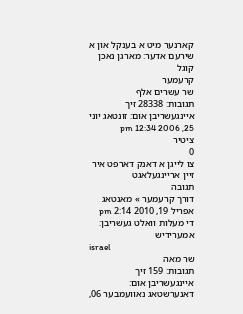קארנער מיט א בענקל און א שירעם אדער: מארגן נאכן קוגל
קרעמער
שר עשרים אלף
תגובות: 28338 זיך איינגעשריבן אום: זונטאג יוני 25, 2006 12:34 pm
ציטיר
0
צו לייגן א דאנק דארפט איר זיין אריינגעלאגט
תגובה
דורך קרעמער » מאנטאג אפריל 19, 2010 2:14 pm
די מעלות וואלט געשריבן: אמערידיש
israel
שר מאה
תגובות: 159 זיך איינגעשריבן אום: דאנערשטאג נאוועמבער 06,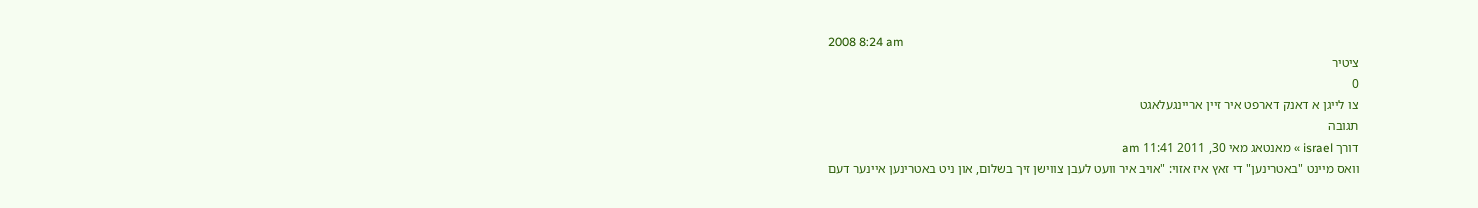2008 8:24 am
ציטיר
0
צו לייגן א דאנק דארפט איר זיין אריינגעלאגט
תגובה
דורך israel » מאנטאג מאי 30, 2011 11:41 am
וואס מיינט "באטרינען" די זאץ איז אזוי: "אויב איר וועט לעבן צווישן זיך בשלום, און ניט באטרינען איינער דעם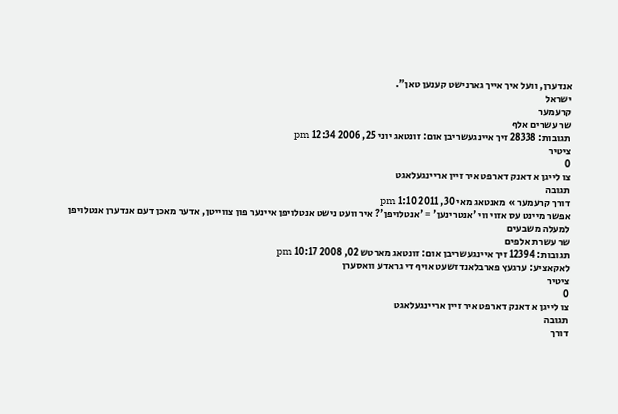אנדערן, וועל איך אייך גארנישט קענען טאן".
ישראל
קרעמער
שר עשרים אלף
תגובות: 28338 זיך איינגעשריבן אום: זונטאג יוני 25, 2006 12:34 pm
ציטיר
0
צו לייגן א דאנק דארפט איר זיין אריינגעלאגט
תגובה
דורך קרעמער » מאנטאג מאי 30, 2011 1:10 pm
אפשר מיינט עס אזוי ווי 'אנטרינען' = 'אנטלויפן'? איר וועט נישט אנטלויפן איינער פון צווייטן, אדער מאכן דעם אנדערן אנטלויפן
למעלה משבעים
שר עשרת אלפים
תגובות: 12394 זיך איינגעשריבן אום: זונטאג מארטש 02, 2008 10:17 pm
לאקאציע: ערגעץ פארבלאנדזשעט אויף די גראדע וואסערן
ציטיר
0
צו לייגן א דאנק דארפט איר זיין אריינגעלאגט
תגובה
דורך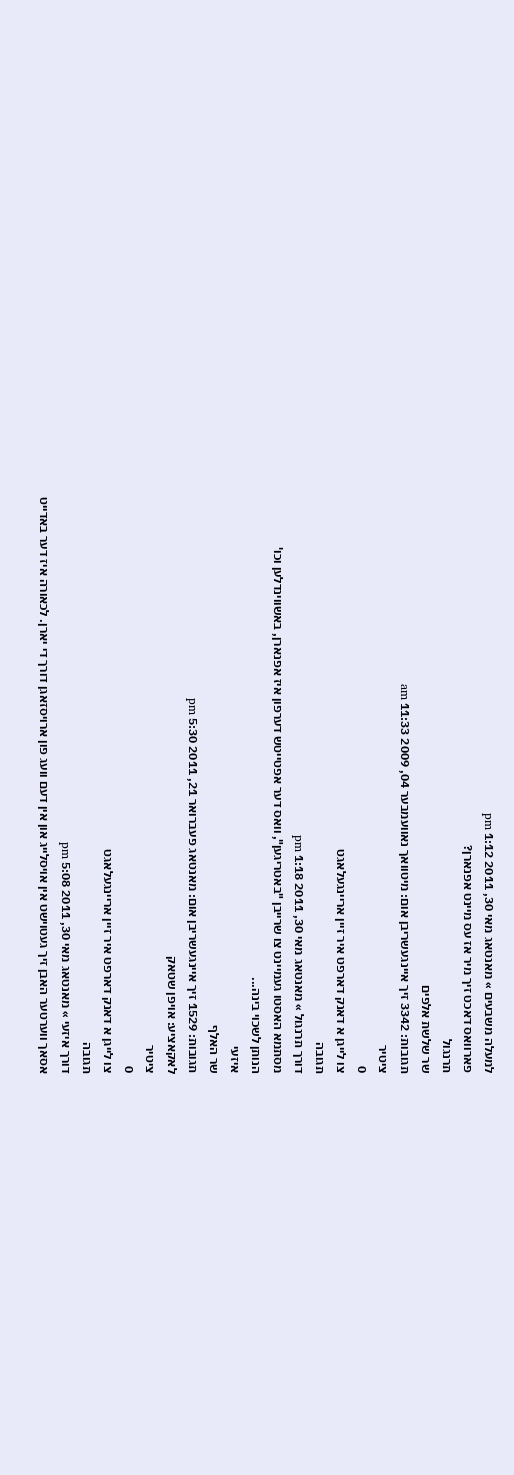למעלה משבעים » מאנטאג מאי 30, 2011 1:12 pm
פארוואס דאכט זיך מיר אז עס מיינט אפנארן?
תרנגול
שר שלשת אלפים
תגובות: 3342 זיך איינגעשריבן אום: מיטוואך נאוועמבער 04, 2009 11:33 am
ציטיר
0
צו לייגן א דאנק דארפט איר זיין אריינגעלאגט
תגובה
דורך תרנגול » מאנטאג מאי 30, 2011 1:18 pm
מסתמא האסטו געמיינט צו שרייבן "באטריגען", וואס דער אפטייטש דערפון איז אפנארן, באשווינדלען וכו'
הנותן לשכוי בינה...
איזעי
שר האלף
תגובות: 1529 זיך איינגעשריבן אום: מאנטאג פעברואר 21, 2011 5:30 pm
לאקאציע: אויפן שטאק
ציטיר
0
צו לייגן א דאנק דארפט איר זיין אריינגעלאגט
תגובה
דורך איזעי » מאנטאג מאי 30, 2011 5:08 pm
אסאך ווערטער האבן זיך געטוישט אין אויסלייג און אין דעם וועג פון ארויסזאגן דורך די יארן. לכאורה איז דער באדייט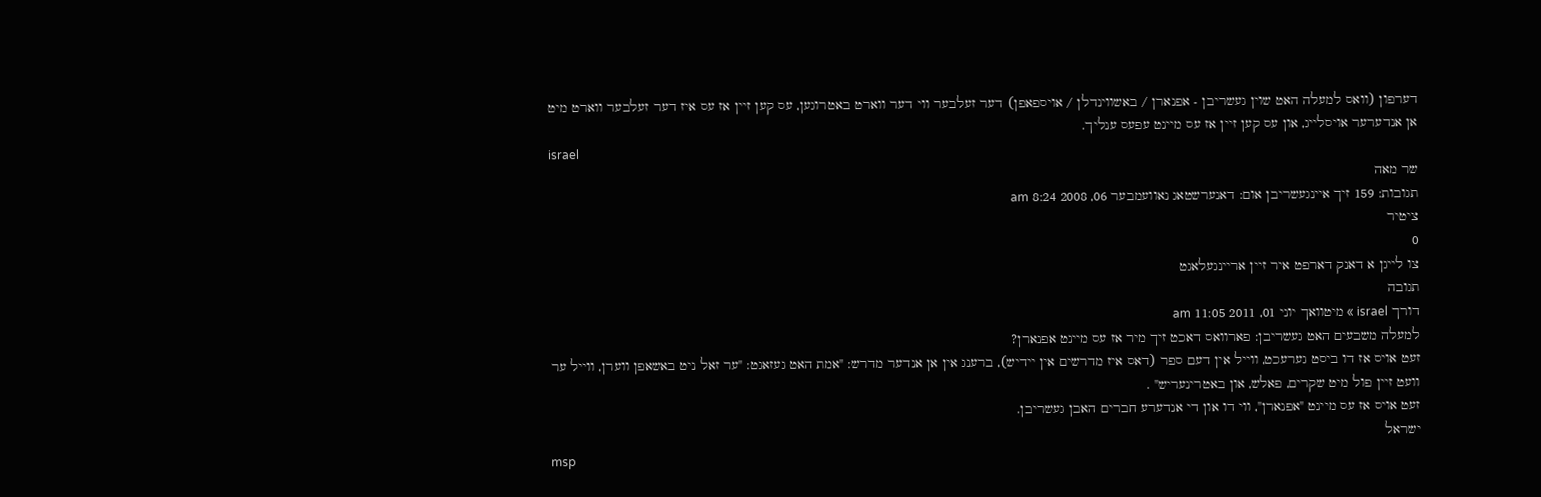דערפון (וואס למעלה האט שוין געשריבן - אפנארן / באשווינדלן / אויספאפן) דער זעלבער ווי דער ווארט באטרוגען, עס קען זיין אז עס איז דער זעלבער ווארט מיט אן אנדערער אויסלייג, און עס קען זיין אז עס מיינט עפעס ענליך.
israel
שר מאה
תגובות: 159 זיך איינגעשריבן אום: דאנערשטאג נאוועמבער 06, 2008 8:24 am
ציטיר
0
צו לייגן א דאנק דארפט איר זיין אריינגעלאגט
תגובה
דורך israel » מיטוואך יוני 01, 2011 11:05 am
למעלה משבעים האט געשריבן: פארוואס דאכט זיך מיר אז עס מיינט אפנארן?
זעט אויס אז דו ביסט גערעכט, ווייל אין דעם ספר (דאס איז מדרשים אין יידיש), ברענג אין אן אנדער מדרש: "אמת האט געזאגט: "ער זאל ניט באשאפן ווערן, ווייל ער וועט זיין פול מיט שקרים, פאלש, און באטרינעריש" .
זעט אויס אז עס מיינט "אפנארן", ווי דו און די אנדערע חברים האבן געשריבן.
ישראל
msp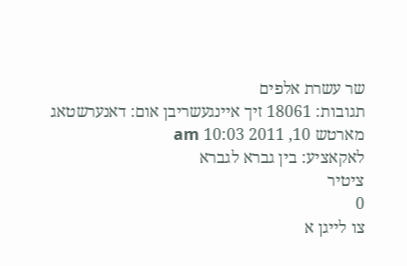שר עשרת אלפים
תגובות: 18061 זיך איינגעשריבן אום: דאנערשטאג מארטש 10, 2011 10:03 am
לאקאציע: בין גברא לגברא
ציטיר
0
צו לייגן א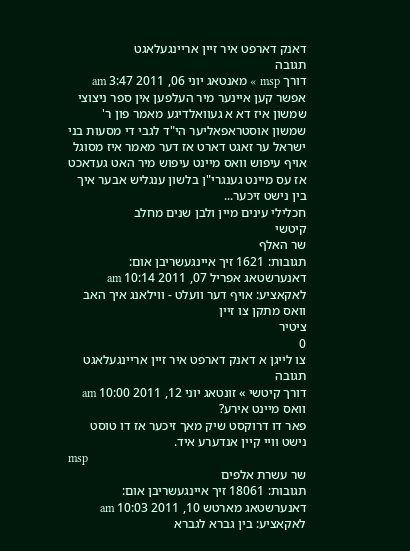דאנק דארפט איר זיין אריינגעלאגט
תגובה
דורך msp » מאנטאג יוני 06, 2011 3:47 am
אפשר קען איינער מיר העלפען אין ספר ניצוצי שמשון איז דא א געוואלדיגע מאמר פון ר' שמשון אוסטראפאליער הי"ד לגבי די מסעות בני ישראל ער זאגט דארט אז דער מאמר איז מסוגל אויף עיפוש וואס מיינט עיפוש מיר האט געדאכט אז עס מיינט גענגרי"ן בלשון ענגליש אבער איך בין נישט זיכער...
חכלילי עינים מיין ולבן שנים מחלב
קיטשי
שר האלף
תגובות: 1621 זיך איינגעשריבן אום: דאנערשטאג אפריל 07, 2011 10:14 am
לאקאציע: אויף דער וועלט - ווילאנג איך האב וואס מתקן צו זיין
ציטיר
0
צו לייגן א דאנק דארפט איר זיין אריינגעלאגט
תגובה
דורך קיטשי » זונטאג יוני 12, 2011 10:00 am
וואס מיינט אירע?
פאר דו דרוקסט שיק מאך זיכער אז דו טוסט נישט וויי קיין אנדערע איד.
msp
שר עשרת אלפים
תגובות: 18061 זיך איינגעשריבן אום: דאנערשטאג מארטש 10, 2011 10:03 am
לאקאציע: בין גברא לגברא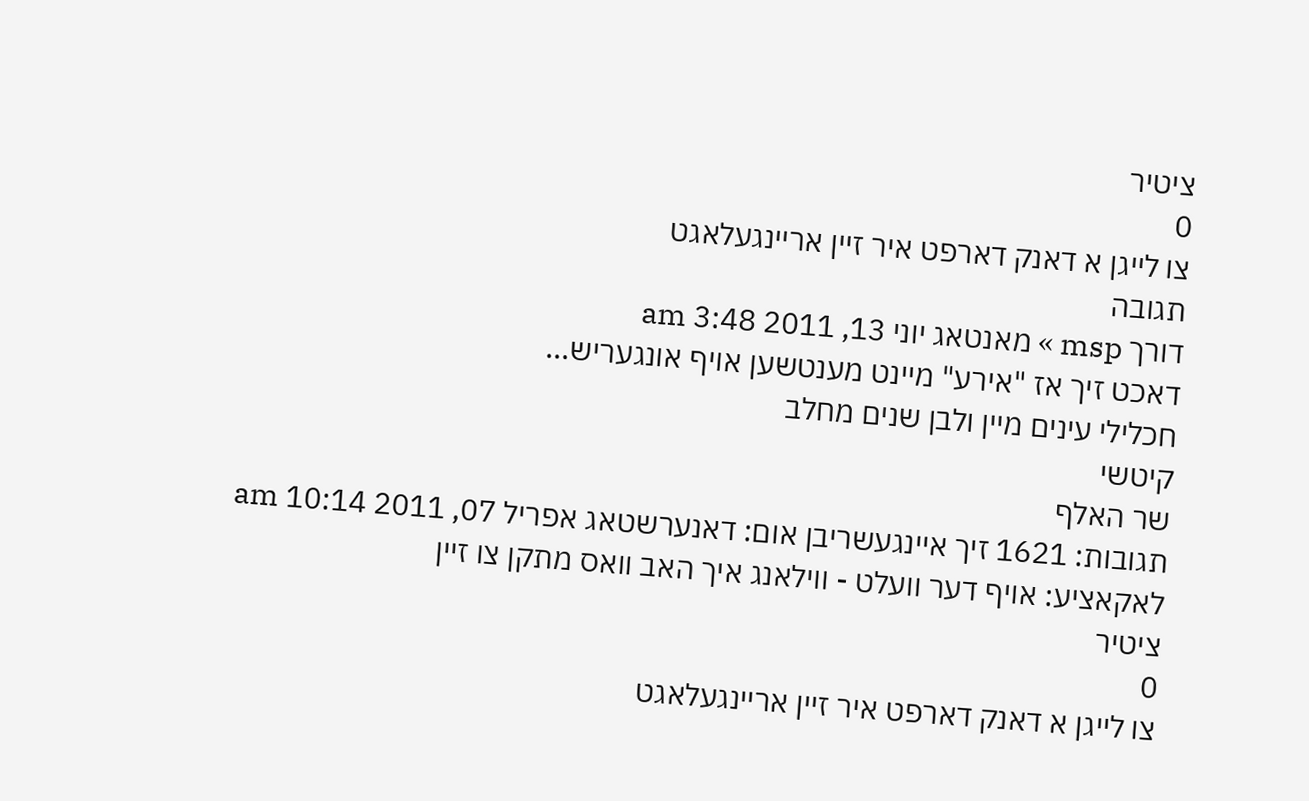ציטיר
0
צו לייגן א דאנק דארפט איר זיין אריינגעלאגט
תגובה
דורך msp » מאנטאג יוני 13, 2011 3:48 am
דאכט זיך אז "אירע" מיינט מענטשען אויף אונגעריש...
חכלילי עינים מיין ולבן שנים מחלב
קיטשי
שר האלף
תגובות: 1621 זיך איינגעשריבן אום: דאנערשטאג אפריל 07, 2011 10:14 am
לאקאציע: אויף דער וועלט - ווילאנג איך האב וואס מתקן צו זיין
ציטיר
0
צו לייגן א דאנק דארפט איר זיין אריינגעלאגט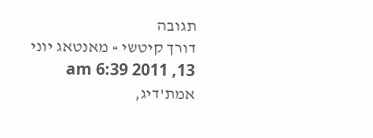תגובה
דורך קיטשי » מאנטאג יוני 13, 2011 6:39 am
אמת'דיג,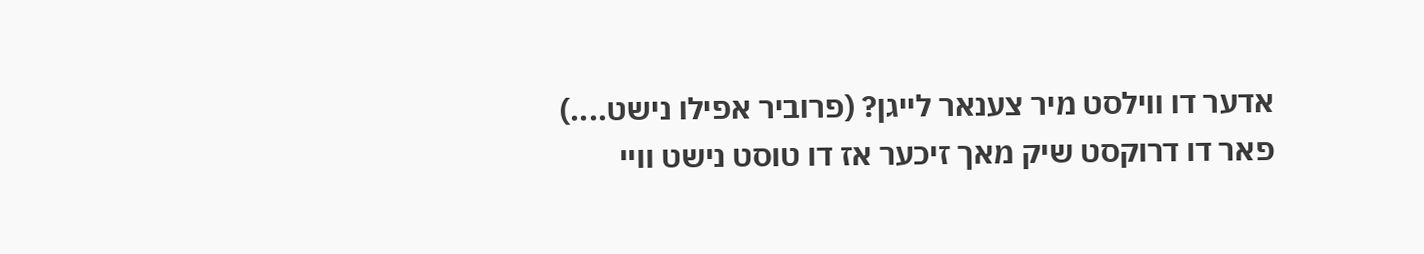אדער דו ווילסט מיר צענאר לייגן? (פרוביר אפילו נישט....)
פאר דו דרוקסט שיק מאך זיכער אז דו טוסט נישט וויי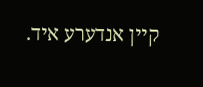קיין אנדערע איד.